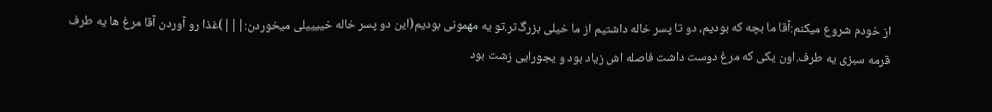از خودم شروع میکنم:آقا ما بچه که بودیم، دو تا پسر خاله داشتیم از ما خیلی بزرگ‌تر.تو یه مهمونی بودیم(این دو پسر خاله خییییلی میخوردن:|||)غذا رو آوردن آقا مرغ ها یه طرف قرمه سبزی یه طرف.اون یکی که مرغ دوست داشت فاصله اش زیاد بود و یجورایی زشت بود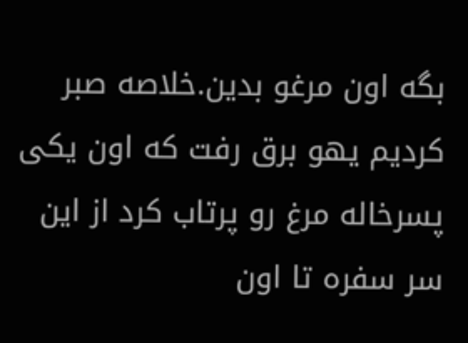بگه اون مرغو بدین.خلاصه صبر کردیم یهو برق رفت که اون یکی پسرخاله مرغ رو پرتاب کرد از این سر سفره تا اون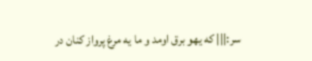سر:||| که یهو برق اومد و ما یه مرغ پرواز کنان در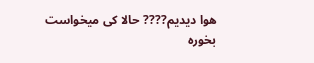هوا دیدیم???? حالا کی میخواست بخوره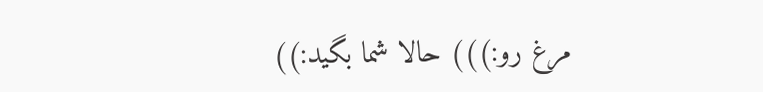مرغ رو:))) حالا شما بگید:))